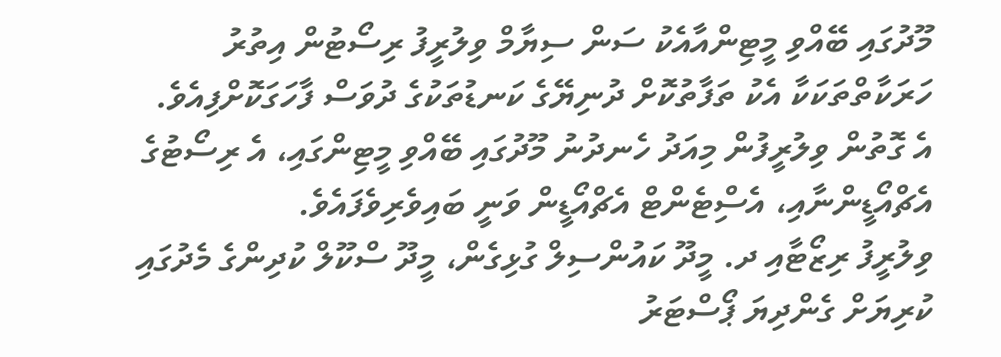މޫދުގައި ބޭއްވި މީޓިންއާއެކު ސަން ސިޔާމް ވިލުރީފު ރިސޯޓުން އިތުރު ހަރަކާތްތަކަކާ އެކު ތަފާތުކޮށް ދުނިޔޭގެ ކަނޑުތަކުގެ ދުވަސް ފާހަގަކޮށްފިއެވެ.
އެ ގޮތުން ވިލުރީފުން މިއަދު ހެނދުނު މޫދުގައި ބޭއްވި މީޓިންގައި، އެ ރިސޯޓުގެ އެޗްއޯޑީންނާއި، އެސިްޓެންޓް އެޗްއޯޑީން ވަނީ ބައިވެރިވެފައެވެ.
ވިލުރީފު ރިޒޯޓާއި ދ. މީދޫ ކައުންސިލް ގުޅިގެން، މީދޫ ސްކޫލް ކުދިންގެ މެދުގައި ކުރިޔަށް ގެންދިޔަ ޕޯސްޓަރު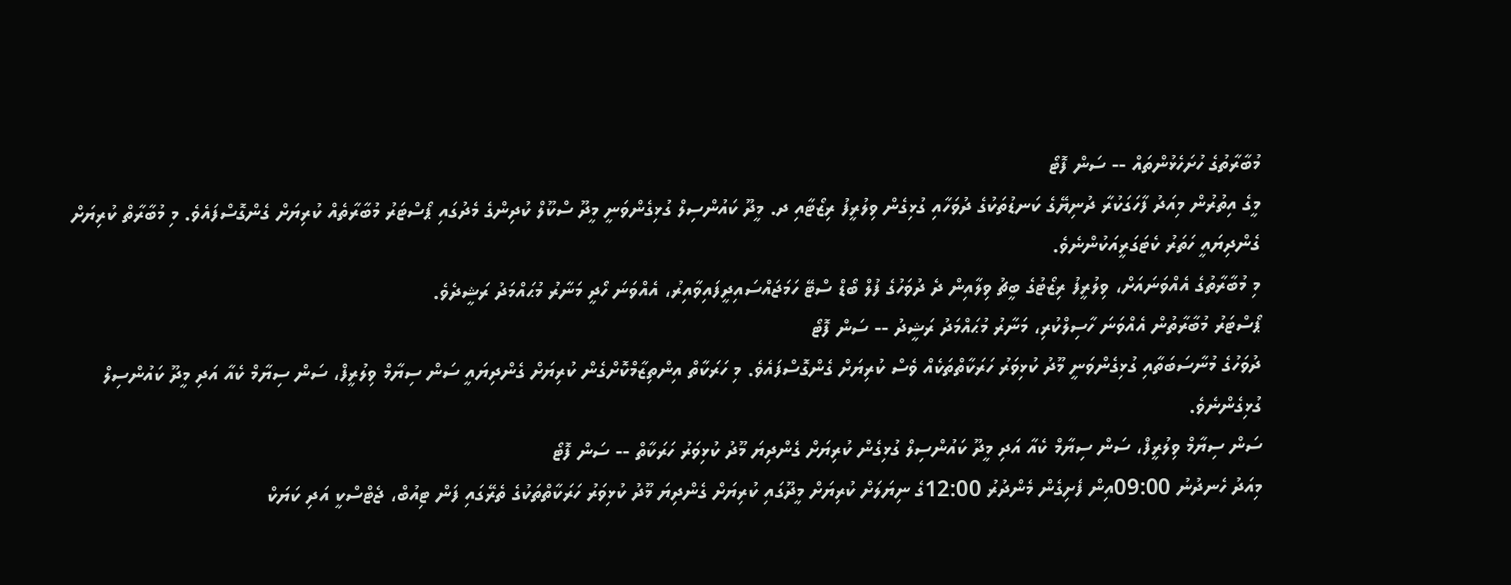މުބާރާތުގެ ހުށަހެޅުންތައް -- ސަން ފޮޓޯ
މީގެ އިތުރުން މިއަދު ފާހަގަކުރާ ދުނިޔޭގެ ކަނޑުތަކުގެ ދުވަހާއި ގުޅިގެން ވިލުރީފު ރިޒޯޓާއި ދ. މީދޫ ކައުންސިލް ގުޅިގެންވަނީ މީދޫ ސްކޫލް ކުދިންގެ މެދުގައި ޕޯސްޓަރު މުބާރާތެއް ކުރިޔަށް ގެންގޮސްފައެވެ. މި މުބާރާތް ކުރިޔަށް ގެންދިޔައީ ހަތަރު ކެޓަގަރީއަކުންނެވެ.
މި މުބާރާތުގެ އެއްވަނައަށް، ވިލުރީފު ރިޒޯޓުގެ ބީޗު ވިލާއިން ދެ ދުވަހުގެ ފުލް ބޯޑް ސްޓޭ ހަމަޖައްސައިދީފައިވާއިރު، އެއްވަނަ ހޯދީ މަނާރު މުޙައްމަދު ރަޝީދެވެ.
ޕޯސްޓަރު މުބާރާތުން އެއްވަނަ ހާސިލްކުރި، މަނާރު މުޙައްމަދު ރަޝީދު -- ސަން ފޮޓޯ
ދުވަހުގެ މުނާސަބަތާއި ގުޅިގެންވަނީ މޫދު ކުޅިވަރު ހަރަކާތްތަކެއް ވެސް ކުރިޔަށް ގެންގޮސްފައެވެ. މި ހަރަކާތް އިންތިޒާމްކޮށްގެން ކުރިޔަށް ގެންދިޔައީ ސަން ސިޔާމް ވިލުރީފް، ސަން ސިޔާމް ކެއާ އަދި މީދޫ ކައުންސިލް ގުޅިގެންނެވެ.
ސަން ސިޔާމް ވިލުރީފް، ސަން ސިޔާމް ކެއާ އަދި މީދޫ ކައުންސިލް ގުޅިގެން ކުރިޔަށް ގެންދިޔަ މޫދު ކުޅިވަރު ހަރަކާތް -- ސަން ފޮޓޯ
މިއަދު ހެނދުނު 09:00އިން ފެށިގެން މެންދުރު 12:00ގެ ނިޔަލަށް ކުރިޔަށް މީދޫގައި ކުރިޔަށް ގެންދިޔަ މޫދު ކުޅިވަރު ހަރަކާތްތަކުގެ ތެރޭގައި ފަން ޓިއުބް، ޖެޓްސްކީ އަދި ކަޔަކް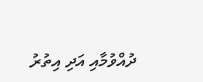ދުއްވުމާއި އަދި އިތުރު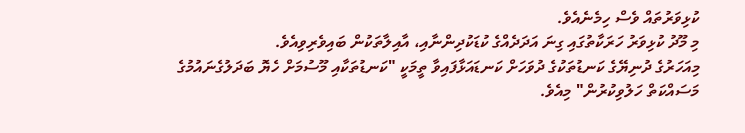ކުޅިވަރުތައް ވެސް ހިމެނެއެވެ.
މި މޫދު ކުޅިވަރު ހަރަކާތުގައި ގިނަ އަދަދެއްގެ ކުޑަކުދިންނާއި، އާއިލާތަކުން ބައިވެރިވިއެވެ.
މިއަހަރުގެ ދުނިޔޭގެ ކަނޑުތަކުގެ ދުވަހަށް ކަނޑައަޅާފައިވާ ތީމަކީ "ކަނޑުތަކާއި މޫސުމަށް ހެޔޮ ބަދަލުގެނައުމުގެ މަސައްކަތް ހަލުވިކުރުން" މިއެވެ.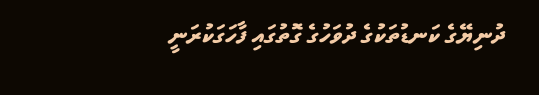ދުނިޔޭގެ ކަނޑުތަކުގެ ދުވަހުގެ ގޮތުގައި ފާހަގަކުރަނީ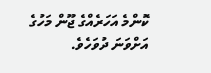ކޮންމެ އަހަރެއްގެ ޖޫން މަހުގެ އަށްވަނަ ދުވަހެވެ.